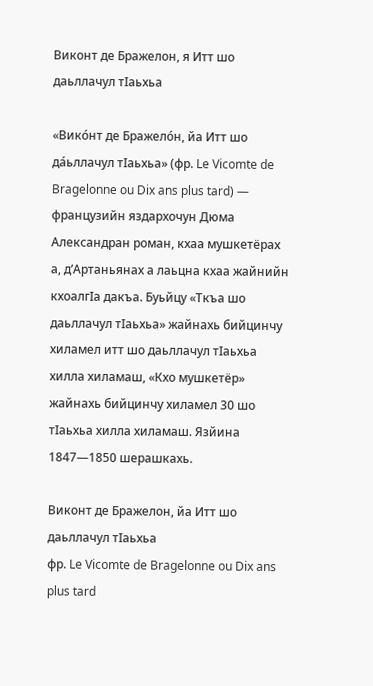Виконт де Бражелон, я Итт шо даьллачул тӀаьхьа

«Вико́нт де Бражело́н, йа Итт шо да́ьллачул тӀаьхьа» (фр. Le Vicomte de Bragelonne ou Dix ans plus tard) — французийн яздархочун Дюма Александран роман, кхаа мушкетёрах а, д’Артаньянах а лаьцна кхаа жайнийн кхоалгӀа дакъа. Буьйцу «Ткъа шо даьллачул тӀаьхьа» жайнахь бийцинчу хиламел итт шо даьллачул тӀаьхьа хилла хиламаш, «Кхо мушкетёр» жайнахь бийцинчу хиламел 30 шо тӀаьхьа хилла хиламаш. Язйина 1847—1850 шерашкахь.

Виконт де Бражелон, йа Итт шо даьллачул тӀаьхьа
фр. Le Vicomte de Bragelonne ou Dix ans plus tard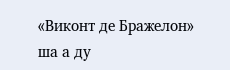«Виконт де Бражелон» ша а ду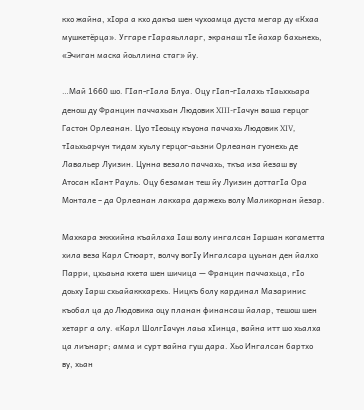кхо жайна, хӀора а кхо дакъа шен чухоамца дуста мегар ду «Кхаа мушкетёрца». Уггаре гӀараяьлларг, экранаш тӀе йахар бахьнехь, «Эчиган маска йоьллина стаг» йу.

…Май 1660 шо. ГӀап-гӀала Блуа. Оцу гӀап-гӀалахь тӀаьххьара денош ду Францин паччахьан Людовик XIII-гӀачун ваша герцог Гастон Орлеанан. Цуо тӀеоьцу къуона паччахь Людовик XIV, тӀаьхьарчун тидам хуьлу герцог-аьзни Орлеанан гуонехь де Лавальер Луизин. Цунна везало паччахь, ткъа иза йезаш ву Атосан кӀант Рауль. Оцу безаман теш йу Луизин доттагӀа Ора Монтале – да Орлеанан лакхара даржехь волу Маликорнан йезар.

Махкара эккхийна къайлаха Ӏаш волу ингалсан Ӏаршан когаметта хила веза Карл Стюарт, волчу вогӀу Ингалсара цуьнан ден йалхо Парри, цхьаьна кхета шен шичица — Францин паччахьца, гӀо доьху Ӏарш схьайаккхарехь. Ницкъ болу кардинал Мазаринис къобал ца до Людовика оцу планан финансаш йалар, тешош шен хетарг а олу. «Карл ШолгӀачун лаьа хӀинца, вайна итт шо хьалха ца лиънарг; амма и сурт вайна гуш дара. Хьо Ингалсан бартхо ву, хьан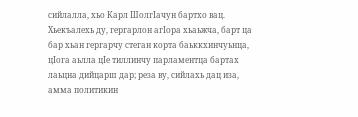сийлалла, хьо Карл ШолгӀачун бартхо вац. Хьекъалехь ду, гергарлон агӀора хьаьжча, барт ца бар хьан гергарчу стеган корта баьккхинчуьнца, цӀога аьлла цӀе тиллинчу парламентца бартах лаьцна дийцарш дар; реза ву, сийлахь дац иза, амма политикин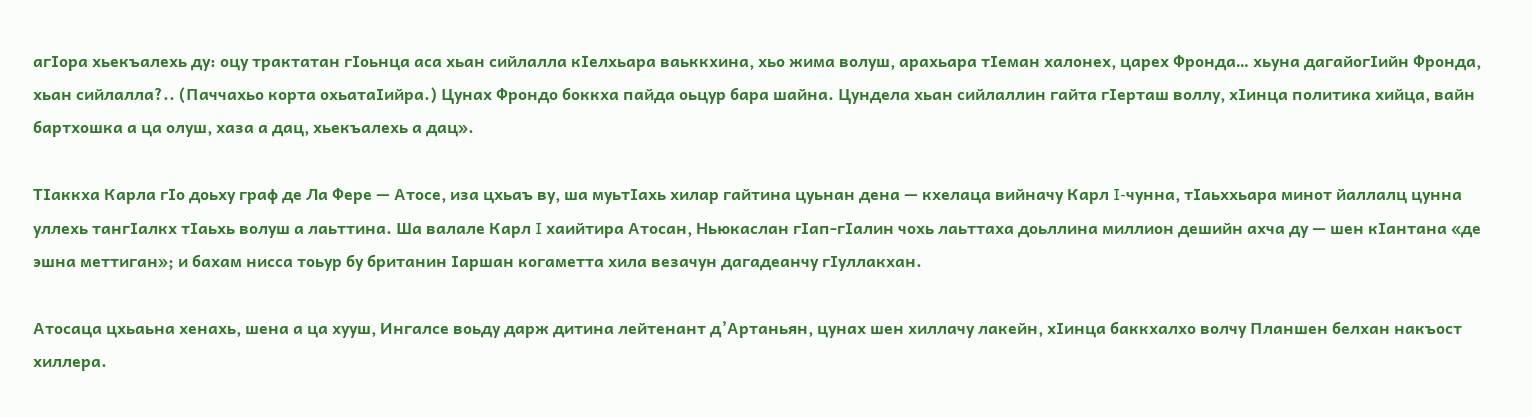агӀора хьекъалехь ду: оцу трактатан гӀоьнца аса хьан сийлалла кӀелхьара ваьккхина, хьо жима волуш, арахьара тӀеман халонех, царех Фронда… хьуна дагайогӀийн Фронда, хьан сийлалла?.. (Паччахьо корта охьатаӀийра.) Цунах Фрондо боккха пайда оьцур бара шайна. Цундела хьан сийлаллин гайта гӀерташ воллу, хӀинца политика хийца, вайн бартхошка а ца олуш, хаза а дац, хьекъалехь а дац».

ТӀаккха Карла гӀо доьху граф де Ла Фере — Атосе, иза цхьаъ ву, ша муьтӀахь хилар гайтина цуьнан дена — кхелаца вийначу Карл I-чунна, тӀаьххьара минот йаллалц цунна уллехь тангӀалкх тӀаьхь волуш а лаьттина. Ша валале Карл I хаийтира Атосан, Ньюкаслан гӀап-гӀалин чохь лаьттаха доьллина миллион дешийн ахча ду — шен кӀантана «де эшна меттиган»; и бахам нисса тоьур бу британин Ӏаршан когаметта хила везачун дагадеанчу гӀуллакхан.

Атосаца цхьаьна хенахь, шена а ца хууш, Ингалсе воьду дарж дитина лейтенант д’Артаньян, цунах шен хиллачу лакейн, хӀинца баккхалхо волчу Планшен белхан накъост хиллера.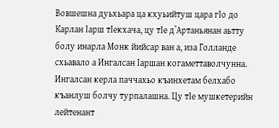Вовшешна дуьхьара ца кхуьийтуш цара гӀо до Карлан Ӏарш тӀекхача, цу тӀе д’Артаньянан аьтту болу инарла Монк йийсар ван а, иза Голланде схьавало а Ингалсан Ӏаршан когаметтаволчунна. Ингалсан керла паччахьо къинхетам белхабо къанлуш болчу турпалашна. Цу тӀе мушкетерийн лейтенант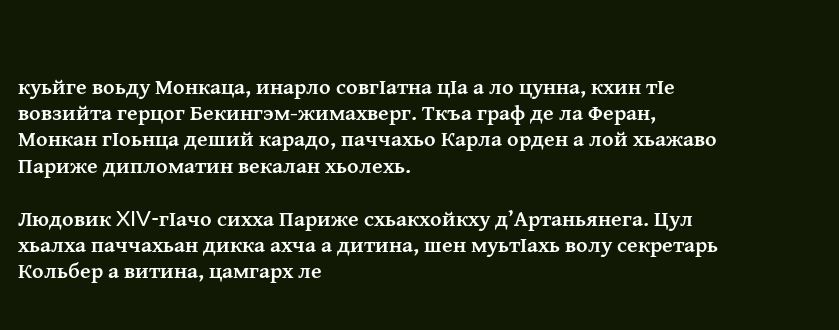куьйге воьду Монкаца, инарло совгӀатна цӀа а ло цунна, кхин тӀе вовзийта герцог Бекингэм-жимахверг. Ткъа граф де ла Феран, Монкан гӀоьнца деший карадо, паччахьо Карла орден а лой хьажаво Париже дипломатин векалан хьолехь.

Людовик XIV-гӀачо сихха Париже схьакхойкху д’Артаньянега. Цул хьалха паччахьан дикка ахча а дитина, шен муьтӀахь волу секретарь Кольбер а витина, цамгарх ле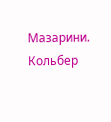Мазарини. Кольбер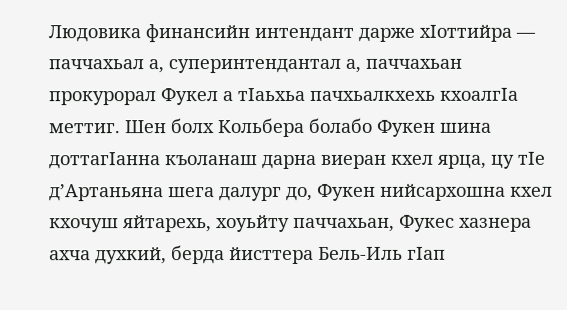Людовика финансийн интендант дарже хӀоттийра — паччахьал а, суперинтендантал а, паччахьан прокурорал Фукел а тӀаьхьа пачхьалкхехь кхоалгӀа меттиг. Шен болх Кольбера болабо Фукен шина доттагӀанна къоланаш дарна виеран кхел ярца, цу тӀе д’Артаньяна шега далург до, Фукен нийсархошна кхел кхочуш яйтарехь, хоуьйту паччахьан, Фукес хазнера ахча духкий, берда йисттера Бель-Иль гӀап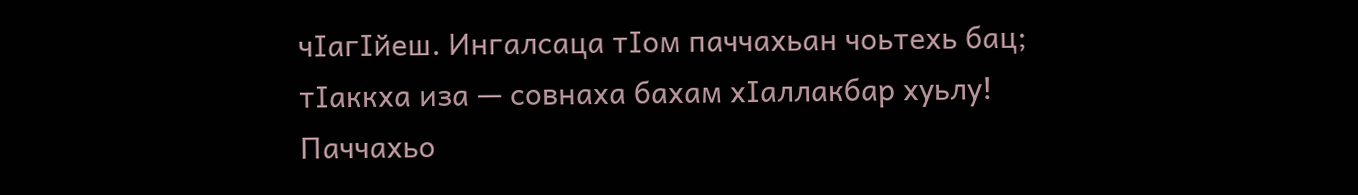чӀагӀйеш. Ингалсаца тӀом паччахьан чоьтехь бац; тӀаккха иза — совнаха бахам хӀаллакбар хуьлу! Паччахьо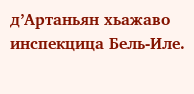д’Артаньян хьажаво инспекцица Бель-Иле.